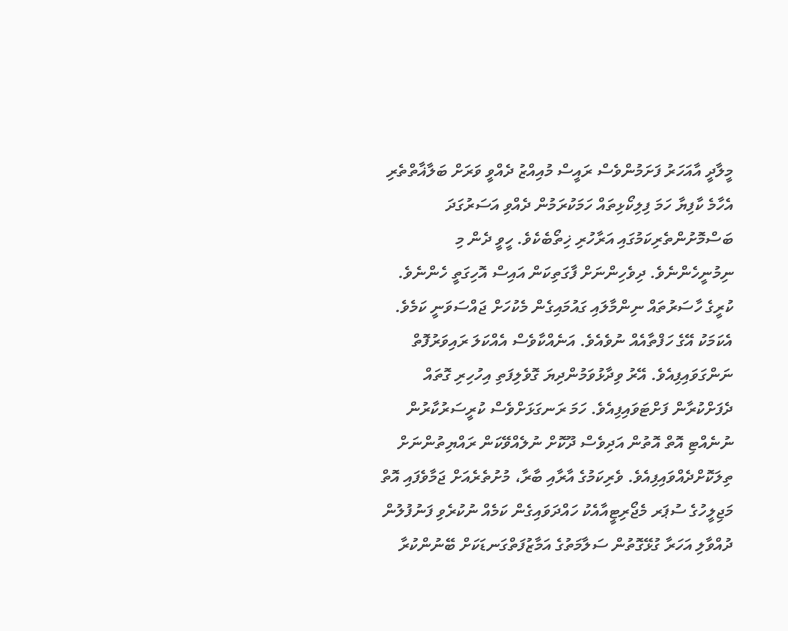މީލާދީ އާއަހަރު ފަށަމުންވެސް ރައީސް މުއިއްޒު ދެއްވީ ވަރަށް ބަލާޣާތްތެރި އެހާމެ ކާފިޔާ ހަމަ ފިލިކޯޅިތައް ހަމަކުރަމުން ދެއްވި އަސަރުގަދަ ބަސްމޮށުންތެރިކަމުގައި އަރާހުރި ޚިތޯބެކެވެ. ހީވީ ދެން މި ނިމުނީހެންނެވެ. ދިވެހިންނަށް ފާގަތިކަން އައިސް އޮހިގަތީ ހެންނެވެ. ކުރީގެ ހާސަރުތައް ނިންމާލައި ގައުމައިގެން މެކުހަށް ޖައްސަވަނީ ކަމެވެ.
އެކަމަކު އޭގެ ހަފްތާއެއް ނުވެއެވެ. އަނެއްކާވެސް އެއްކަލަ ރައިވަރުފޮތް ނަންގަވައިފިއެވެ. އޭރު ވިދާޅުވަމުންދިޔަ ގޮވެލިފަތި އިހުހިރި ގޮތައް ދެފަށްކުރާން ފަށްޓަވައިފިއެވެ. ހަމަ ރަނގަޅަށްވެސް ކުރީސަރުކާރުން ނުނެއްޓި އޮތް އޮތުން އަދިވެސް ދޫކޮށް ނުލެއްވޭކަން ރައްޔިތުންނަށް ތިލަކޮށްދެއްވައިފިއެވެ. ވެރިކަމުގެ އާރާއި ބާރާ، މުށުތެރެއަށް ޖަމާވެފައި އޮތް މަޖިލީހުގެ ސުޕަރ މެޖޯރިޓީއާއެކު ހައްދަވައިގެން ކަމެއް ނުކުރެވި ފަނުފުލުން ދުއްވާލި އަހަރާ ގުޅޭގޮތުން ސަލާމަތުގެ އަމާޒުފަތްގަނޑަކަށް ބޭނުންކުރާ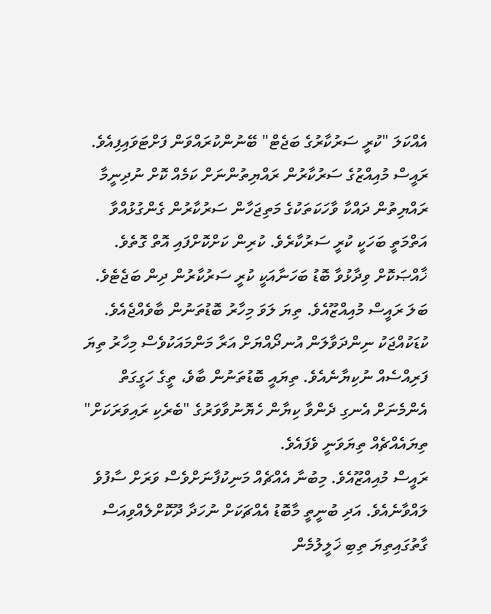އެއްކަލަ "ކުރީ ސަރުކާރުގެ ބަޖެޓް" ބޭނުންކުރައްވަން ފަށްޓަވައިފިއެވެ.
ރައީސް މުއިއްޒުގެ ސަރުކާރުން ރައްޔިތުންނަށް ކަމެއް ކޮށް ނުދިނީމާ ރައްޔިތުން ދައްކާ ވާހަކަތަކުގެ މަތިޖަހާން ސަރުކާރުން ގެންގުޅުއްވާ އަތްމަތީ ބަހަކީ ކުރީ ސަރުކާރެވެ. ކުރިން ކަށްކޮށްފައި އޮތް ގޮތެވެ. ޚާއްޞަކޮށް ވިދާޅުވާ ބޮޑު ބަހަނާއަކީ ކުރީ ސަރުކާރުން ދިން ބަޖެޓެވެ.
ބަލަ ރައީސް މުއިއްޒޫއެވެ. ތިޔަ ލަވަ މިހާރު ބޮޑުތަނުން ބާވެއްޖެއެވެ. ކުޑަކުއްޖަކު ނިންދަވާލަން އުނދޯއްޔަށް އަރާ މަންމައަކުވެސް މިހާރު ތިޔަ ފަރިއްސެއް ނުކިޔާނެއެވެ. ތިޔައީ ބޮޑުތަނުން ބާވެ، ތީގެ ހަގީގަތް އެންމެނަށް އެނގި ދެންވާ ކިޔާން ހެޔޮނުވާވަރުގެ "ބެރެކި ރައިވަރަކަށް" ތިޔައެއްޗެއް ތިޔަވަނީ ވެފައެވެ.
ރައީސް މުއިއްޒޫއެވެ. މިބުނާ އެއްޗެއް މަނިކުފާނަށްވެސް ވަރަށް ސާފުވެ ލައްވާނެއެވެ. އަދި ބުނީތީ މާބޮޑު އެއްޗަކަށް ނުހަދާ ދޫކޮށްލެއްވިއަސް ގާތުގައިތިޔަ ތިބި ޚަލީލުމެން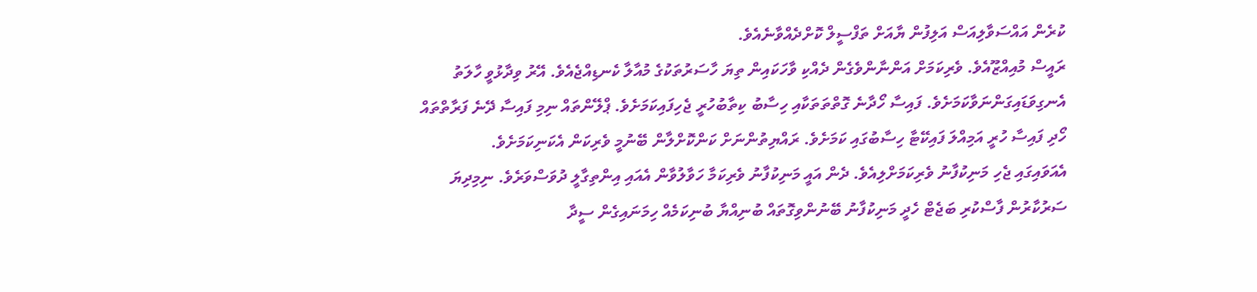ކުރެން އައްސަވާލިއަސް އަލިފުން ޔާއަށް ތަފްސީލް ކޮށްދެއްވާނެއެވެ.
ރައީސް މުއިއްޒޫއެވެ. ވެރިކަމަށް އަންނާންވެގެން ދެއްކި ވާހަކައިން ތިޔަ ހާސަރުތަކުގެ މުއާލާ ކެނޑިއްޖެއެވެ. އޭރު ވިދާޅުވީ ހާލަތު އެނގިވަޑައިގަންނަވާކަމަށެވެ. ފައިސާ ހޯދާނެ ގޮތްތަތަކާއި ހިސާބު ކިތާބުހުރީ ޖެހިފައިކަމަށެވެ. ޕްލޭންތައް ނިމި ފައިސާ ދޭނެ ފަރާތްތައް ހޯދި ފައިސާ ހުރީ އަމިއްލަ ފައިކޭޓާ ހިސާބުގައި ކަމަށެވެ. ރައްޔިތުންނަށް ކަންކޮށްލާން ބޭނުމީ ވެރިކަން އެކަނިކަމަށެވެ.
އެއަވައިގައި ޖެހި މަނިކުފާނު ވެރިކަމަށްލިއެވެ. ދެން އައީ މަނިކުފާނު ވެރިކަމާ ހަވާލުވާން އެއައި އިންތިގާލީ ދުވަސްވަރެވެ. ނިމިދިޔަ ސަރުކާރުން ފާސްކުރި ބަޖެޓް ހެދީ މަނިކުފާނު ބޭނުންވިގޮތައް ބުނިއްޔާ ބުނިކަމެއް ހިމަނައިގެން ސީދާ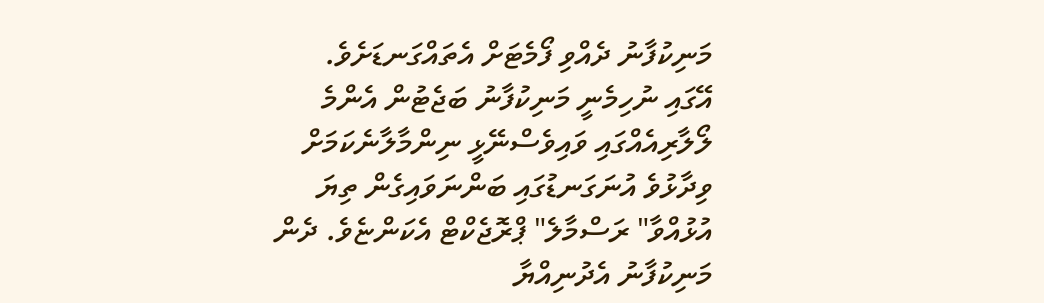މަނިކުފާނު ދެއްވި ފޯމެޓަށް އެތައްގަނޑަށެވެ. އޭގައި ނުހިމެނީ މަނިކުފާނު ބަޖެޓުން އެންމެ ލޯލާރިއެއްގައި ވައިވެސްނޭޅީ ނިންމާލާނެކަމަށް ވިދާޅުވެ އުނަގަނޑުގައި ބަންނަވައިގެން ތިޔަ އުޅުއްވާ" ރަސްމާލެ" ޕްރޮޖެކްޓް އެކަންޏެވެ. ދެން މަނިކުފާނު އެދުނިއްޔާ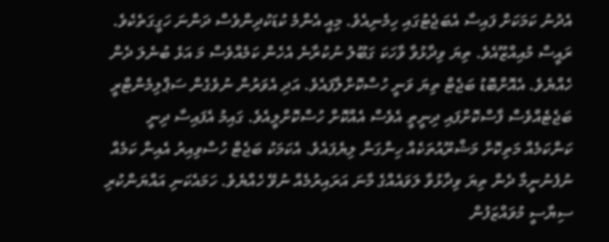އެދުނު ކަމަކަށް ފައިސާ އެބަޖެޓުގައި ހިމެނިއެވެ. މިއީ އެންމެ ކުޑަކުދިންވެސް ދަންނަ ހަގީގަތެކެވެ.
ރައީސް މުއިއްޒޫއެވެ. ތިޔަ ވިދާޅުވާ ވާހަކަ ގަބޫލު ނުކުރާނެ އެހެން ކަމެއްވެސް މަ އަޅެ ބުނެލަ ދެން ހެއްޔެވެ. އެއޮށްބޮޑު ބަޖެޓް ތިޔަ ވަނީ ހުސްކޮށްލާފައެވެ. އަދި އެވަރުން ނުވެގެން ސަޕްލިމެންޓްރީ ބަޖެޓެއްވެސް ފާސްކޮށްފައި ދިނީތީ އެވެސް އެއްކޮށް ހުސްކޮށްލީއެވެ. ގައިމު އެފައިސާ ދިނީ ކަންކަމެއް މަތިކޮށް މަޝްރޫއުތަކެއް ހިންގަން ލިޔެފައެވެ. އެކަމަކު ބަޖެޓް ހުސްވިއިރު އެއިން ކަމެއް ނުފެނުނީމާ ދެން ތިޔަ ވިދާޅުވާ ލަވައެއްގެ މާނަ އަރައިރުމެއް ނުވޭ ހެއްޔެވެ. ހަމައެކަނި އައްޔަންކުރި ސިޔާސީ މުވައްޒަފުން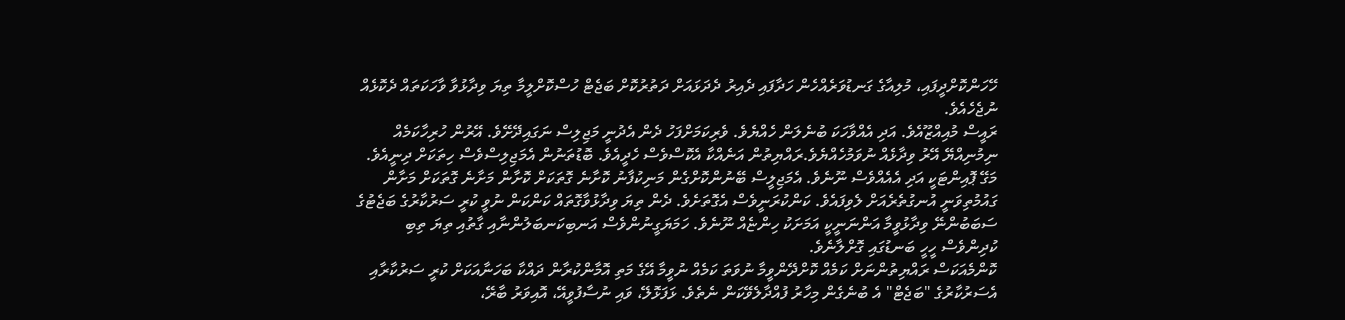ހޭހަންކޮށްދީފައި، މުލިއާގެ ގަނޑުވަރެއްހެން ހަދާފައި ދެއިރު ދެދަޅައަށް ދަތުރުކޮށް ބަޖެޓް ހުސްކޮށްލީމާ ތިޔަ ވިދާޅުވާ ވާހަކަތައް ދެކޮޅެއް ނުޖެހެއެވެ.
ރައީސް މުއިއްޒޫއެވެ. އަދި އެއްވާހަކަ ބުނެލަން ހެއްޔެވެ. ވެރިކަމަށްފަހު ދެން އެދުނީ މަޖިލިސް ނަގައިދޭށޭވެ. އޭރުން ހުރިހާކަމެއް ނިމުނިއްޔޭ އޭރު ވިދާޅެއް ނުވަމުހެއްޔެވެ.ރައްޔިތުން އަނެއްކާ އެކޮސްވެސް ހެދީއެވެ. ބޮޑުތަނުން އެމަޖިލިސްވެސް ހިތަކަށް ދިނީއެވެ. މަގޭ ޕޮއިންޓަކީ އަދި އެއެއްވެސް ނޫނެވެ. އެމަޖިލީސް ބޭނުންކޮށްގެން މަނިކުފާނު ކޮށާނެ ގޮތަކަށް ކޮށާން މަށާނެ ގޮތަކަށް މަށާން ގައުމުތިވަނީ އުނގުތެރެއަށް ލެވިފައެވެ. ކަންކުރަނީވެސް އެގޮތަށެވެ. ދެން ތިޔަ ވިދާޅުވާގޮތައް ކަންކަން ނުވީ ކުރީ ސަރުކާރުގެ ބަޖެޓުގެ ސަބަބުންނޭ ވިދާޅުވީމާ އަންނަނީކީ އަމަށަކު ހިންޏެއް ނޫނެވެ. ހަމަޔަގީނުންވެސް އަނބިކަނބަލުންނާއި ގާތުއި ތިޔަ ތިބި ކުދިންވެސް ހީހީ ބަނޑުގައި ގޮށްލާނެވެ.
ކޮންމެއަކަސް ރައްޔިތުންނަށް ކަމެއް ކޮށްދޭންވީމާ ނުވަތަ ކަމެއް ނުވީމާ އޭގެ މަތި އޮމާންކުރާން ދައްކާ ބަހަނާއަކަށް ކުރީ ސަރުކާރާއި އެސަރުކާރުގެ "ބަޖެޓް" އެ ބުނެގެން މިހާރު ފުއްދާލެވޭކަން ނެތެވެ. ޅަފަޅޮލޭ، ވައި ނުސާފުވީއޭ، އޮއިވަރު ބާރޭ،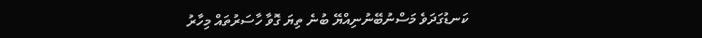ކަނޑުގަދަވެ މަސްނުބޭނުނިއްޔޭ ބުނެ ތިޔަ ގޮވާ ހާސަރުތައް މިހާރު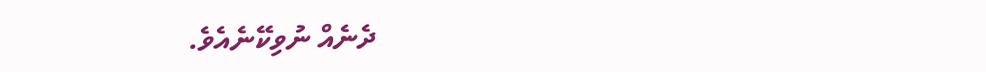ދެނެއް ނުވިކޭނެއެވެ.